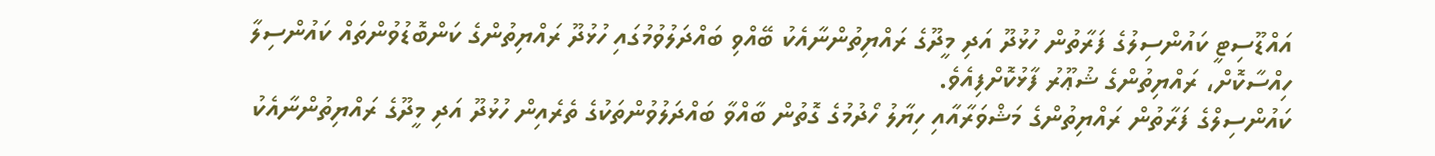އައްޑޫސިޓީ ކައުންސިލުގެ ފަރާތުން ހުޅުދޫ އަދި މީދޫގެ ރައްޔިތުންނާއެކު ބޭއްވި ބައްދަލުވުމުގައި ހުޅުދޫ ރައްޔިތުންގެ ކަންބޮޑުވުންތައް ކައުންސިލާ ހިއްސާކޮށް، ރައްޔިތުންގެ ޝުޢޫރު ފާޅުކޮށްފިއެވެ.
ކައުންސިލްގެ ފަރާތުން ރައްޔިތުންގެ މަޝްވަރާއާއި ހިޔާލު ހޯދުމުގެ ގޮތުން ބާއްވާ ބައްދަލުވުންތަކުގެ ތެރެއިން ހުޅުދޫ އަދި މީދޫގެ ރައްޔިތުންނާއެކު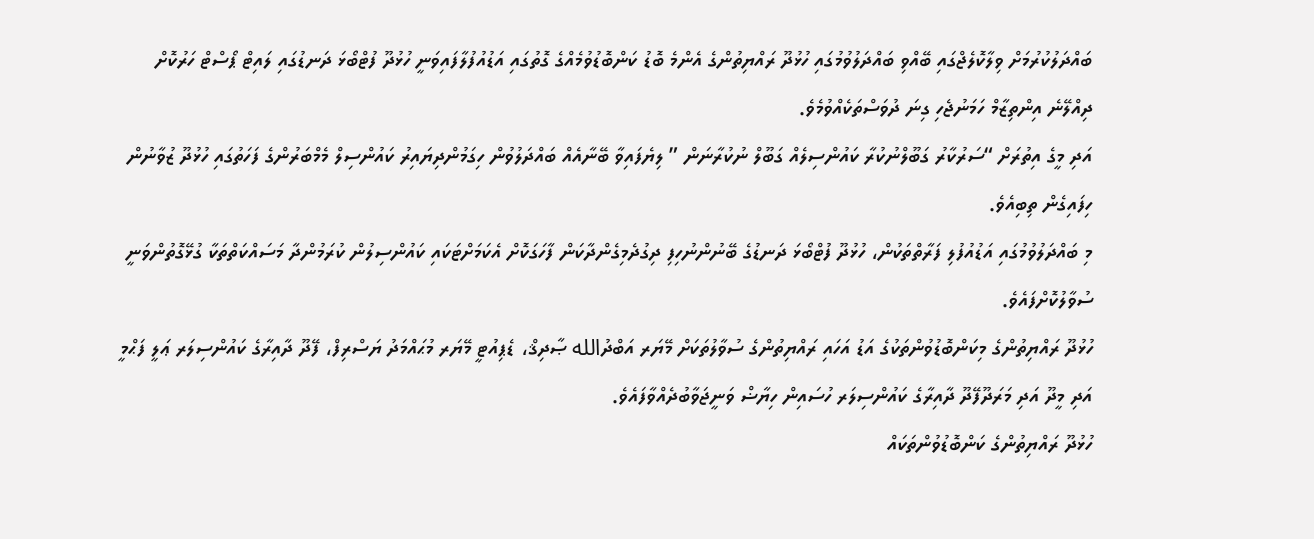ބައްދަލުކުރުމަށް ވިލާކޮލެޖްގައި ބޭއްވި ބައްދަލުވުމުގައި ހުޅުދޫ ރައްޔިތުންގެ އެންމެ ބޮޑު ކަންބޮޑުވުމެއްގެ ގޮތުގައި އަޑުއުފުލާފައިވަނީ ހުޅުދޫ ފުޓްބޯޅަ ދަނޑުގައި ލައިޓް ޕޯސްޓް ހަރުކޮށް ދިއްލޭނެ އިންތިޒާމް ހަމަނުޖެހި ގިނަ ދުވަސްތަކެއްވުމެވެ.
އަދި މީގެ އިތުރަށް “ސަރުކާރު ގަބޫލްނުކުރާ ކައުންސިލެއް ގަބޫލް ނުކުރާނަން ” ލިޔެފައިވާ ބޭނާއެއް ބައްދަލުވުން ހިގަމުންދިޔައިރު ކައުންސިލް މެމްބަރުންގެ ފަހަތުގައި ހުޅުދޫ ޒުވާނުން ހިފައިގެން ތިބިއެވެ.
މި ބައްދަލުވުމުގައި އަޑުއުފުލި ފަރާތްތަކުން، ހުޅުދޫ ފުޓްބޯޅަ ދަނޑުގެ ބޭނުންނުހިފި ދިގުދެމިގެންދާކަން ފާހަގަކޮށް އެކަމަށްޓަކައި ކައުންސިލުން ކުރަމުންދާ މަސައްކަތްތަކާ ގުޅޭގޮތުންވަނީ ސުވާލުކޮށްފައެވެ.
ހުޅުދޫ ރައްޔިތުންގެ މިކަންބޮޑުވުންތަކުގެ އަޑު އަހައި ރައްޔިތުންގެ ސުވާލުތަކަށް މޭޔަރ އަބްދުالله ޞާދިޤް، ޑެޕިއުޓީ މޭޔަރ މުޙައްމަދު ޔަސްރިފް، ފޭދޫ ދާއިރާގެ ކައުންސިލަރ ޢަލީ ފަޙްމީ އަދި މީދޫ އަދި މަރަދޫފޭދޫ ދާއިރާގެ ކައުންސިލަރ ހުސައިން ހިޔާޟް ވަނީޖަވާބުދެއްވާފައެވެ.
ހުޅުދޫ ރައްޔިތުންގެ ކަންބޮޑުވުންތަކައް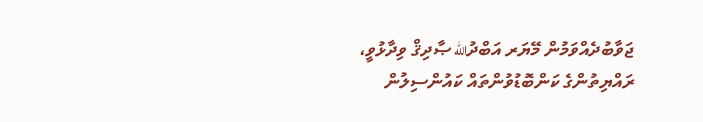ޖަވާބުދެއްވަމުން މޭޔަރ އަބްދުالله ޞާދިޤް ވިދާޅުވީ، ރައްޔިތުންގެ ކަންބޮޑުވުންތައް ކައުންސިލުން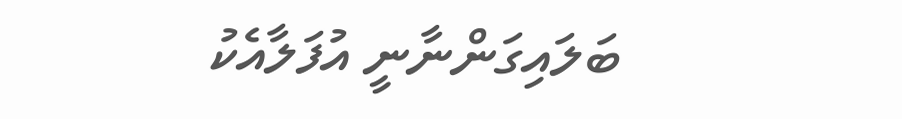ބަލައިގަންނާނީ އުފަލާއެކު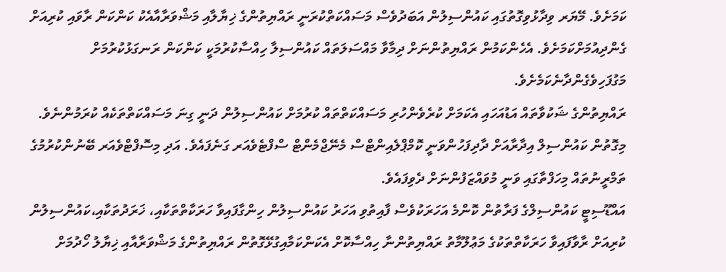ކަމަށެވެ. މޭޔަރ ވިދާޅުވިގޮތުގައި ކައުންސިލުން އަބަދުވެސް މަސައްކަތްކުރަނީ ރައްޔިތުންގެ ޚިޔާލާއި މަޝްވަރާއާއެކު ކަންކަން ރާވައި ކުރިއަށް ގެންދިއުމަށްކަމަށެވެ. އެހެންކަމުން ރައްޔިތުންނަށް ދިމާވާ މައްސަލަތައް ކައުންސިލާ ހިއްސާކުރުމަކީ ކަންކަން ރަނގަޅުކުރުމަށް މަގުފަހިވެގެންދާނެކަމެށެވެ.
ރައްޔިތުންގެ ޝަކުވާތައް އަޑުއަހައި އެކަމަށް ކުރެވެންހުރި މަސައްކަތްތައް ކުރުމަށް ކައުންސިލުން ދަނީ ގިނަ މަސައްކަތްތަކެއް ކުރަމުންނެވެ. މިގޮތުން ކައުންސިލް އިދާރާއަށް ދާދިފަހުންވަނީ ކޮމްޕްލެއިންޓްސް މެނޭޖްމެންޓް ސްފްޓެވެއަރ ގަނެފައެވެ. އަދި މިސޮފްޓްވެއަރ ބޭނުންކުރުމުގެ ތަމްރީނުތައް މިހަފްތާގައި ވަނީ މުވައްޒަފުންނަށް ދެވިފައެވެ.
އައްޑޫސިޓީ ކައުންސިލްގެ ފަރާތުން ކޮންމެ އަހަރަކުވެސް ފާއިތުވި އަހަރު ކައުންސިލުން ހިންގާފައިވާ ހަރަކާތްތަކާއި، ޚަރަދުތަކާއި،ކައުންސިލުން ކުރިއަށް ރާވާފައިވާ ހަރަކާތްތަކުގެ މަޢުލޫމާތު ރައްޔިތުންނާ ހިއްސާކޮށް އެކަންކަމާއިގުޅޭގޮތުން ރައްޔިތުންގެ މަޝްވަރާއާއި ޚިޔާލު ހޯދުމަށް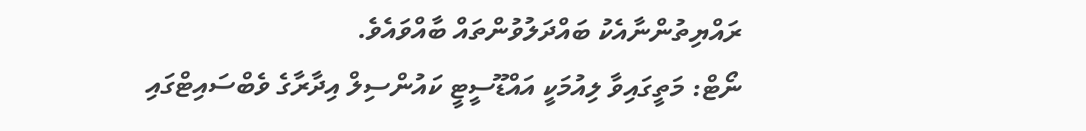ރައްޔިތުންނާއެކު ބައްދަލުވުންތައް ބާއްވައެވެ.
ނޯޓް: މަތީގައިވާ ލިއުމަކީ އައްޑޫސީޓީ ކައުންސިލް އިދާރާގެ ވެބްސައިޓްގައި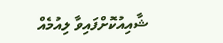ޝާއިއުކޮށްފައިވާ ލިއުމެއް